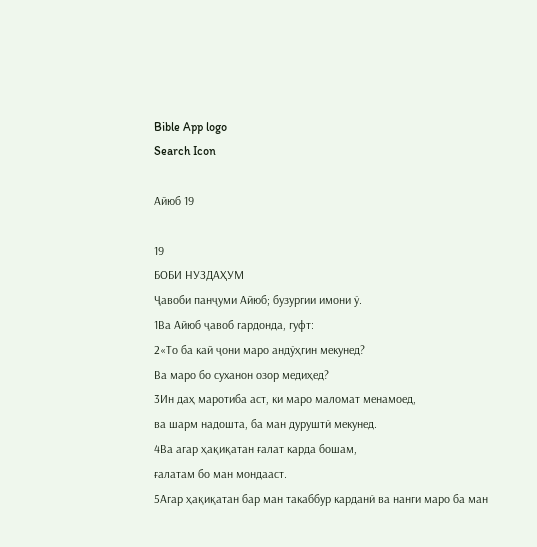Bible App logo
Search Icon

Айюб 19

19
БОБИ НУЗДАҲУМ
Ҷавоби панҷуми Айюб; бузургии имони ӯ.
1Ва Айюб ҷавоб гардонда, гуфт:
2«То ба кай ҷони маро андӯҳгин мекунед?
Ва маро бо суханон озор медиҳед?
3Ин даҳ маротиба аст, ки маро маломат менамоед,
ва шарм надошта, ба ман дуруштӣ мекунед.
4Ва агар ҳақиқатан ғалат карда бошам,
ғалатам бо ман мондааст.
5Агар ҳақиқатан бар ман такаббур карданӣ ва нанги маро ба ман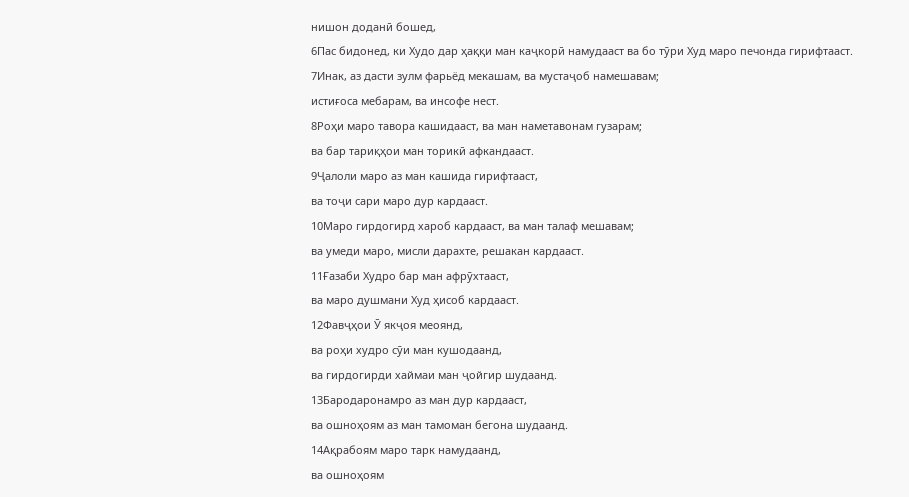нишон доданӣ бошед,
6Пас бидонед, ки Худо дар ҳаққи ман каҷкорӣ намудааст ва бо тӯри Худ маро печонда гирифтааст.
7Инак, аз дасти зулм фарьёд мекашам, ва мустаҷоб намешавам;
истиғоса мебарам, ва инсофе нест.
8Роҳи маро тавора кашидааст, ва ман наметавонам гузарам;
ва бар тариқҳои ман торикӣ афкандааст.
9Ҷалоли маро аз ман кашида гирифтааст,
ва тоҷи сари маро дур кардааст.
10Маро гирдогирд хароб кардааст, ва ман талаф мешавам;
ва умеди маро, мисли дарахте, решакан кардааст.
11Ғазаби Худро бар ман афрӯхтааст,
ва маро душмани Худ ҳисоб кардааст.
12Фавҷҳои Ӯ якҷоя меоянд,
ва роҳи худро сӯи ман кушодаанд,
ва гирдогирди хаймаи ман ҷойгир шудаанд.
13Бародаронамро аз ман дур кардааст,
ва ошноҳоям аз ман тамоман бегона шудаанд.
14Ақрабоям маро тарк намудаанд,
ва ошноҳоям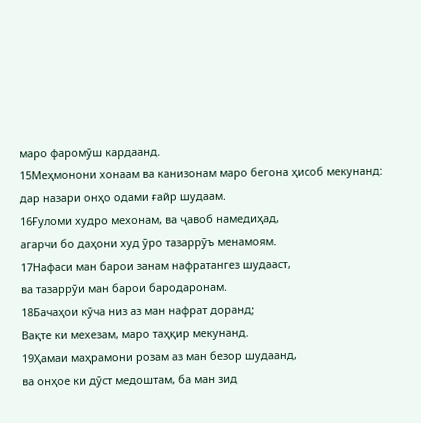маро фаромӯш кардаанд.
15Меҳмонони хонаам ва канизонам маро бегона ҳисоб мекунанд:
дар назари онҳо одами ғайр шудаам.
16Ғуломи худро мехонам, ва ҷавоб намедиҳад,
агарчи бо даҳони худ ӯро тазаррӯъ менамоям.
17Нафаси ман барои занам нафратангез шудааст,
ва тазаррӯи ман барои бародаронам.
18Бачаҳои кӯча низ аз ман нафрат доранд;
Вақте ки мехезам, маро таҳқир мекунанд.
19Ҳамаи маҳрамони розам аз ман безор шудаанд,
ва онҳое ки дӯст медоштам, ба ман зид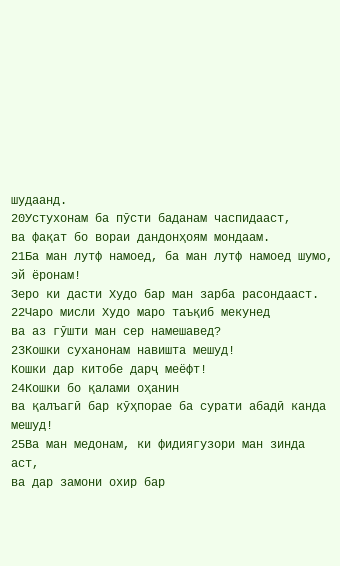шудаанд.
20Устухонам ба пӯсти баданам часпидааст,
ва фақат бо вораи дандонҳоям мондаам.
21Ба ман лутф намоед, ба ман лутф намоед шумо, эй ёронам!
Зеро ки дасти Худо бар ман зарба расондааст.
22Чаро мисли Худо маро таъқиб мекунед
ва аз гӯшти ман сер намешавед?
23Кошки суханонам навишта мешуд!
Кошки дар китобе дарҷ меёфт!
24Кошки бо қалами оҳанин
ва қалъагӣ бар кӯҳпорае ба сурати абадӣ канда мешуд!
25Ва ман медонам, ки фидиягузори ман зинда аст,
ва дар замони охир бар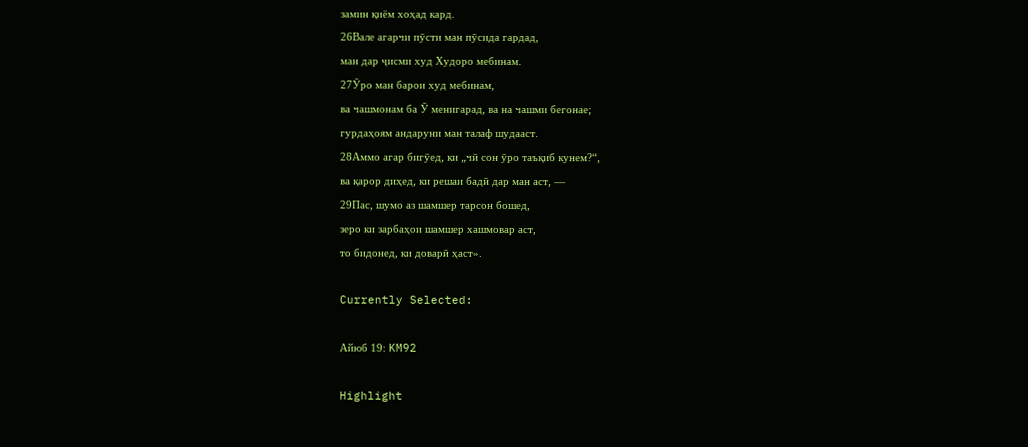замин қиём хоҳад кард.
26Вале агарчи пӯсти ман пӯсида гардад,
ман дар ҷисми худ Худоро мебинам.
27Ӯро ман барои худ мебинам,
ва чашмонам ба Ӯ менигарад, ва на чашми бегонае;
гурдаҳоям андаруни ман талаф шудааст.
28Аммо агар бигӯед, ки „чӣ сон ӯро таъқиб кунем?“,
ва қарор диҳед, ки решаи бадӣ дар ман аст, —
29Пас, шумо аз шамшер тарсон бошед,
зеро ки зарбаҳои шамшер хашмовар аст,
то бидонед, ки доварӣ ҳаст».

Currently Selected:

Айюб 19: KM92

Highlight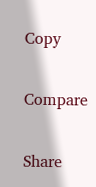Copy

Compare

Share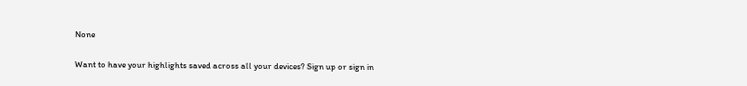None

Want to have your highlights saved across all your devices? Sign up or sign in